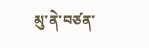མུ་ནེ་བཙན་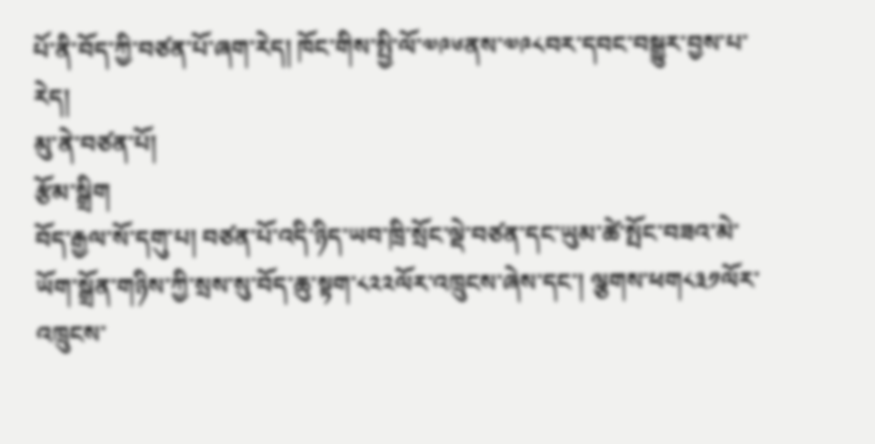པོ་ནི་བོད་ཀྱི་བཙན་པོ་ཞག་རེད། ཁོང་གིས་སྤྱི་ལོ་༧༩༦ནས་༧༩༨བར་དབང་བསྒྱུར་བྱས་པ་རེད།
མུ་ནེ་བཙན་པོ།
རྩོམ་སྒྲིག
བོད་རྒྱལ་སོ་དགུ་པ། བཙན་པོ་འདི་ཉིད་ཡབ་ཁྲི་སྲོང་ལྡེ་བཙན་དང་ཡུམ་ཚེ་སྤོང་བཟའ་མེ་ཡོག་སྒྲོན་གཉིས་ཀྱི་སྲས་སུ་བོད་ཆུ་སྟག་༨༢༢ལོར་འཁྲུངས་ཞེས་དང་། ལྕགས་ཕག༨༣༡ལོར་འཁྲུངས་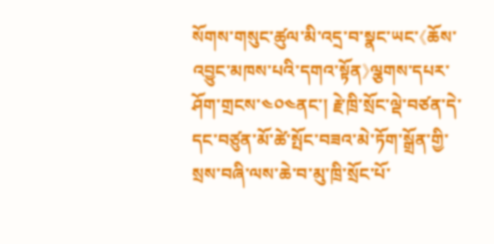སོགས་གསུང་ཚུལ་མི་འདྲ་བ་སྣང་ཡང་《ཆོས་འབྱུང་མཁས་པའི་དགའ་སྟོན》ལྕགས་དཔར་ཤོག་གྲངས་༤༠༤ནང་། རྗེ་ཁྲི་སྲོང་ལྡེ་བཙན་དེ་དང་བཙུན་མོ་ཚེ་སྤོང་བཟའ་མེ་ཏོག་སྒྲོན་གྱི་སྲས་བཞི་ལས་ཆེ་བ་མུ་ཁྲི་སྲོང་པོ་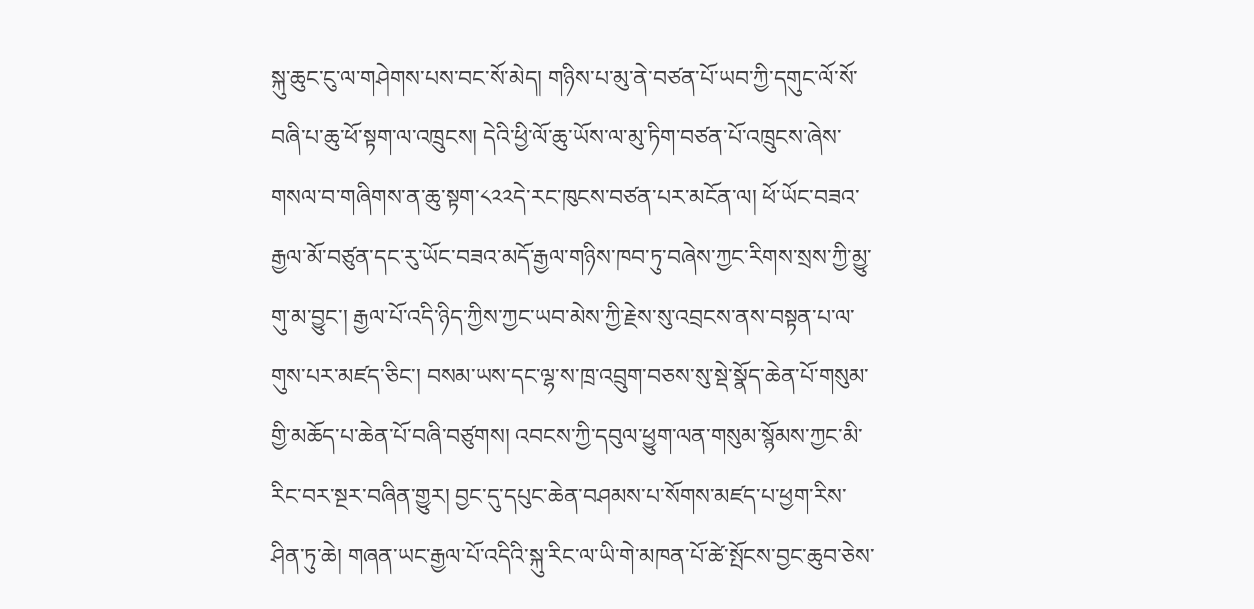སྐུ་ཆུང་ངུ་ལ་གཤེགས་པས་བང་སོ་མེད། གཉིས་པ་མུ་ནེ་བཙན་པོ་ཡབ་ཀྱི་དགུང་ལོ་སོ་བཞི་པ་ཆུ་ཕོ་སྟག་ལ་འཁྲུངས། དེའི་ཕྱི་ལོ་ཆུ་ཡོས་ལ་མུ་ཏིག་བཙན་པོ་འཁྲུངས་ཞེས་གསལ་བ་གཞིགས་ན་ཆུ་སྟག་༨༢༢དེ་རང་ཁུངས་བཙན་པར་མངོན་ལ། ཕོ་ཡོང་བཟའ་རྒྱལ་མོ་བཙུན་དང་རུ་ཡོང་བཟའ་མདོ་རྒྱལ་གཉིས་ཁབ་ཏུ་བཞེས་ཀྱང་རིགས་སྲས་ཀྱི་མྱུ་གུ་མ་བྱུང་། རྒྱལ་པོ་འདི་ཉིད་ཀྱིས་ཀྱང་ཡབ་མེས་ཀྱི་རྗེས་སུ་འབྲངས་ནས་བསྟན་པ་ལ་གུས་པར་མཛད་ཅིང་། བསམ་ཡས་དང་ལྷ་ས་ཁྲ་འབྲུག་བཅས་སུ་སྡེ་སྣོད་ཆེན་པོ་གསུམ་གྱི་མཆོད་པ་ཆེན་པོ་བཞི་བཙུགས། འབངས་ཀྱི་དབུལ་ཕྱུག་ལན་གསུམ་སྙོམས་ཀྱང་མི་རིང་བར་སྔར་བཞིན་གྱུར། བྱང་དུ་དཔུང་ཆེན་བཤམས་པ་སོགས་མཛད་པ་ཕྱག་རིས་ཤིན་ཏུ་ཆེ། གཞན་ཡང་རྒྱལ་པོ་འདིའི་སྐུ་རིང་ལ་ཡི་གེ་མཁན་པོ་ཚེ་སྤོངས་བྱང་ཆུབ་ཅེས་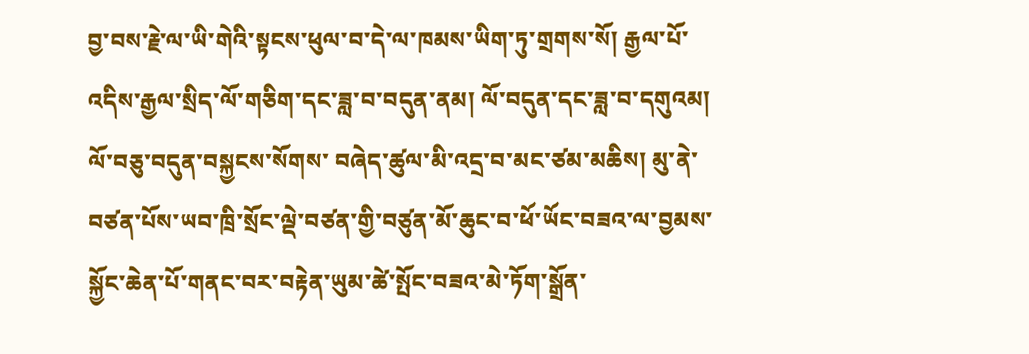བྱ་བས་རྗེ་ལ་ཡི་གེའི་སྟངས་ཕུལ་བ་དེ་ལ་ཁམས་ཡིག་ཏུ་གྲགས་སོ། རྒྱལ་པོ་འདིས་རྒྱལ་སྲིད་ལོ་གཅིག་དང་ཟླ་བ་བདུན་ནམ། ལོ་བདུན་དང་ཟླ་བ་དགུའམ། ལོ་བཅུ་བདུན་བསྐྱངས་སོགས་ བཞེད་ཚུལ་མི་འདྲ་བ་མང་ཙམ་མཆིས། མུ་ནེ་བཙན་པོས་ཡབ་ཁྲི་སྲོང་ལྡེ་བཙན་གྱི་བཙུན་མོ་ཆུང་བ་ཕོ་ཡོང་བཟའ་ལ་བྱམས་སྐྱོང་ཆེན་པོ་གནང་བར་བརྟེན་ཡུམ་ཚེ་སྤོང་བཟའ་མེ་ཏོག་སྒྲོན་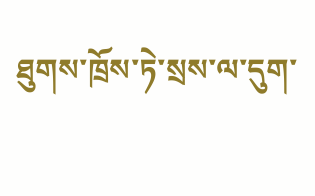ཐུགས་ཁྲོས་ཏེ་སྲས་ལ་དུག་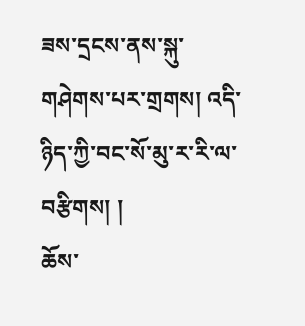ཟས་དྲངས་ནས་སྐུ་གཤེགས་པར་གྲགས། འདི་ཉིད་ཀྱི་བང་སོ་མུ་ར་རི་ལ་བརྩིགས། །
ཆོས་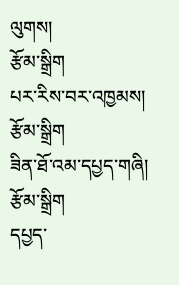ལུགས།
རྩོམ་སྒྲིག
པར་རིས་བར་འཁྱམས།
རྩོམ་སྒྲིག
ཟིན་ཐོ་འམ་དཔྱད་གཞི།
རྩོམ་སྒྲིག
དཔྱད་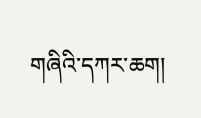གཞིའི་དཀར་ཆག།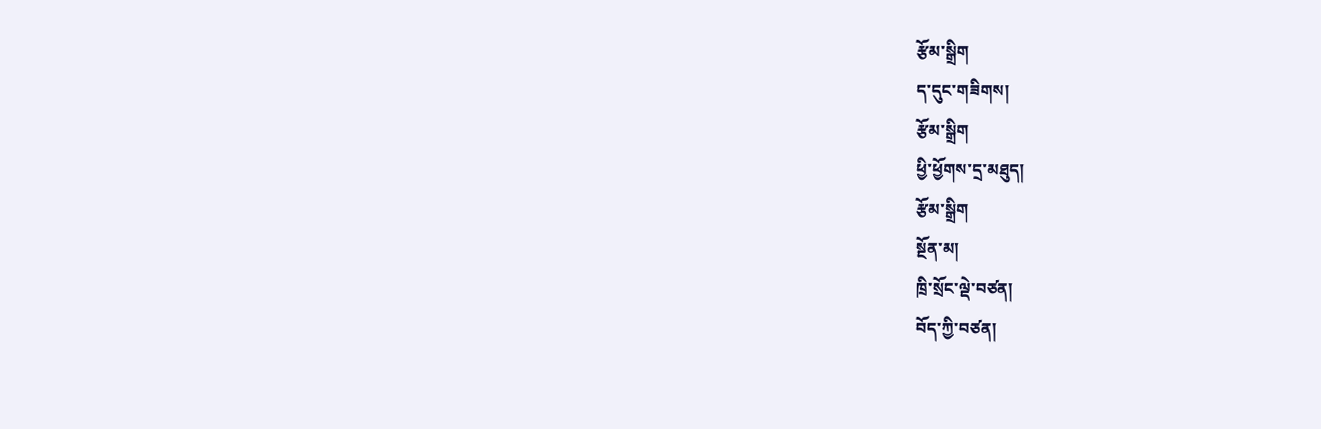རྩོམ་སྒྲིག
ད་དུང་གཟིགས།
རྩོམ་སྒྲིག
ཕྱི་ཕྱོགས་དྲ་མཐུད།
རྩོམ་སྒྲིག
སྔོན་མ།
ཁྲི་སྲོང་ལྡེ་བཙན།
བོད་ཀྱི་བཙན།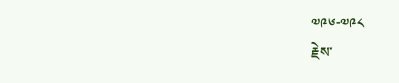༧༩༦-༧༩༨
རྗེས་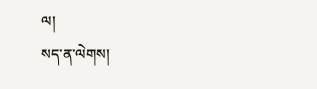ལ།
སད་ན་ལེགས།